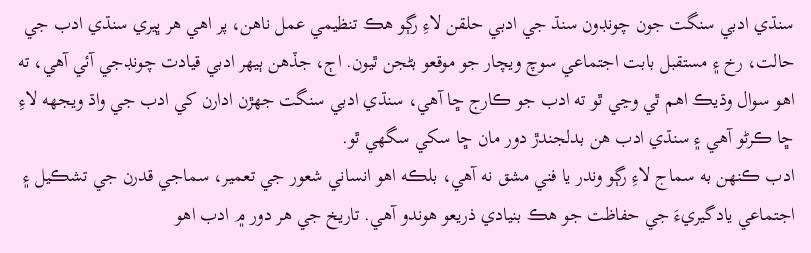سنڌي ادبي سنگت جون چونڊون سنڌ جي ادبي حلقن لاءِ رڳو هڪ تنظيمي عمل ناهن، پر اهي هر ڀيري سنڌي ادب جي حالت، رخ ۽ مستقبل بابت اجتماعي سوچ ويچار جو موقعو بڻجن ٿيون. اڄ، جڏهن ٻيهر ادبي قيادت چونڊجي آئي آهي، ته اهو سوال وڌيڪ اهم ٿي وڃي ٿو ته ادب جو ڪارج ڇا آهي، سنڌي ادبي سنگت جھڙن ادارن کي ادب جي واڌ ويجھه لاءِ ڇا ڪرڻو آھي ۽ سنڌي ادب هن بدلجندڙ دور مان ڇا سکي سگهي ٿو.
ادب ڪنهن به سماج لاءِ رڳو وندر يا فني مشق نه آهي، بلڪه اهو انساني شعور جي تعمير، سماجي قدرن جي تشڪيل ۽ اجتماعي يادگيريءَ جي حفاظت جو هڪ بنيادي ذريعو هوندو آهي. تاريخ جي هر دور ۾ ادب اهو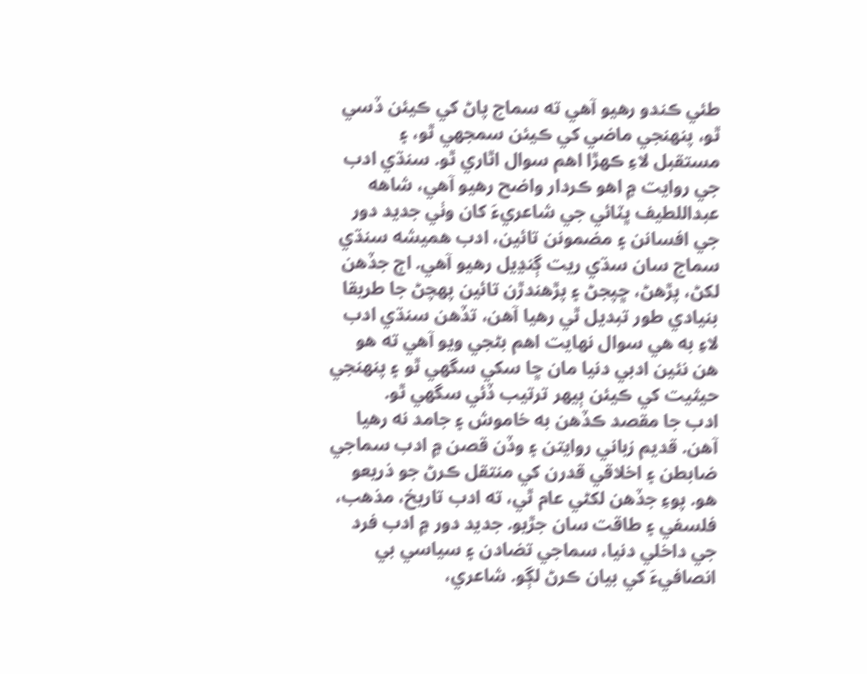طئي ڪندو رهيو آهي ته سماج پاڻ کي ڪيئن ڏسي ٿو، پنهنجي ماضي کي ڪيئن سمجهي ٿو، ۽ مستقبل لاءِ ڪهڙا اهم سوال اٿاري ٿو. سنڌي ادب جي روايت ۾ اهو ڪردار واضح رهيو آهي، شاهه عبداللطيف ڀٽائي جي شاعريءَ کان وٺي جديد دور جي افسانن ۽ مضمونن تائين، ادب هميشه سنڌي سماج سان سڌي ريت ڳنڍيل رهيو آهي. اڄ جڏهن لکڻ، پڙهڻ، ڇپجڻ ۽ پڙهندڙن تائين پهچڻ جا طريقا بنيادي طور تبديل ٿي رهيا آهن، تڏهن سنڌي ادب لاءِ به هي سوال نهايت اهم بڻجي ويو آهي ته هو هن نئين ادبي دنيا مان ڇا سکي سگھي ٿو ۽ پنهنجي حيثيت کي ڪيئن ٻيهر ترتيب ڏئي سگهي ٿو.
ادب جا مقصد ڪڏهن به خاموش ۽ جامد نه رهيا آهن. قديم زباني روايتن ۽ وڏن قصن ۾ ادب سماجي ضابطن ۽ اخلاقي قدرن کي منتقل ڪرڻ جو ذريعو هو. پوءِ جڏهن لکڻي عام ٿي، ته ادب تاريخ، مذهب، فلسفي ۽ طاقت سان جڙيو. جديد دور ۾ ادب فرد جي داخلي دنيا، سماجي تضادن ۽ سياسي بي انصافيءَ کي بيان ڪرڻ لڳو. شاعري،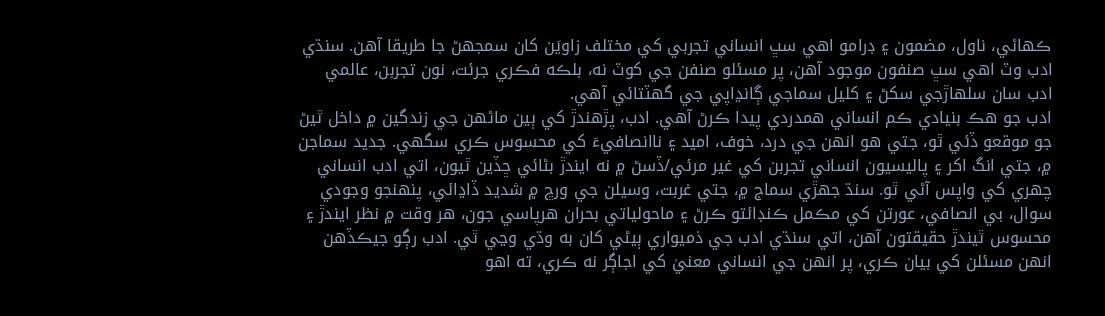ڪهاڻي، ناول، مضمون ۽ ڊرامو اهي سڀ انساني تجربي کي مختلف زاويَن کان سمجهڻ جا طريقا آهن. سنڌي ادب وٽ اهي سڀ صنفون موجود آهن، پر مسئلو صنفن جي کوٽ نه، بلڪه فڪري جرئت، نون تجربن، عالمي ادب سان سلھاڙجي سکڻ ۽ کليل سماجي ڳانڍاپي جي گهٽتائي آهي.
ادب جو هڪ بنيادي ڪم انساني همدردي پيدا ڪرڻ آهي. ادب، پڙهندڙ کي ٻين ماڻهن جي زندگين ۾ داخل ٿيڻ جو موقعو ڏئي ٿو، جتي هو انهن جي درد، خوف، اميد ۽ ناانصافيءَ کي محسوس ڪري سگهي. جديد سماجن ۾، جتي انگ اکر ۽ پاليسيون انساني تجربن کي غير مرئي/ڏسڻ ۾ نه ايندڙ بڻائي ڇڏين ٿيون، اتي ادب انساني چهري کي واپس آڻي ٿو. سنڌ جهڙي سماج ۾، جتي غربت، وسيلن جي ورڇ ۾ شديد ڏاڍائي، پنھنجو وجودي سوال، بي انصافي، عورتن کي مڪمل ڪنڊائتو ڪرڻ ۽ ماحولياتي بحران ھرپاسي جون، ھر وقت ۾ نظر ايندڙ ۽ محسوس ٿيندڙ حقيقتون آهن، اتي سنڌي ادب جي ذميواري ٻيڻي کان به وڌي وڃي ٿي. ادب رڳو جيڪڏھن انهن مسئلن کي بيان ڪري، پر انهن جي انساني معنيٰ کي اجاڳر نه ڪري، ته اهو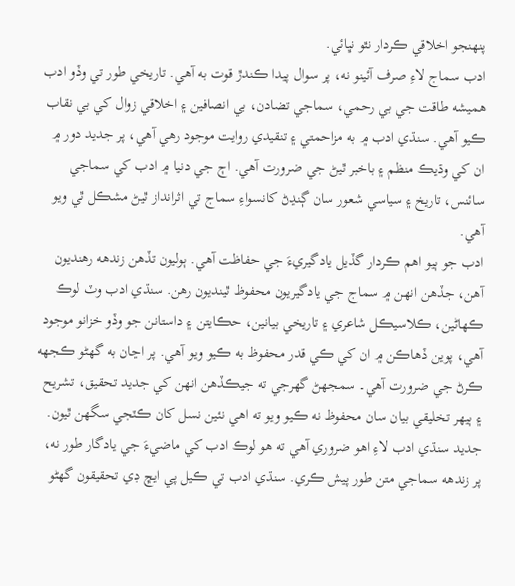پنهنجو اخلاقي ڪردار نٿو نڀائي.
ادب سماج لاءِ صرف آئينو نه، پر سوال پيدا ڪندڙ قوت به آهي. تاريخي طور تي وڏو ادب هميشه طاقت جي بي رحمي، سماجي تضادن، بي انصافين ۽ اخلاقي زوال کي بي نقاب ڪيو آهي. سنڌي ادب ۾ به مزاحمتي ۽ تنقيدي روايت موجود رهي آهي، پر جديد دور ۾ ان کي وڌيڪ منظم ۽ باخبر ٿيڻ جي ضرورت آهي. اڄ جي دنيا ۾ ادب کي سماجي سائنس، تاريخ ۽ سياسي شعور سان ڳنڍڻ کانسواءِ سماج تي اثرانداز ٿيڻ مشڪل ٿي ويو آهي.
ادب جو ٻيو اهم ڪردار گڏيل يادگيريءَ جي حفاظت آهي. ٻوليون تڏهن زندهه رهنديون آهن، جڏهن انهن ۾ سماج جي يادگيريون محفوظ ٿينديون رهن. سنڌي ادب وٽ لوڪ ڪهاڻين، ڪلاسيڪل شاعري ۽ تاريخي بيانين، حڪايتن ۽ داستانن جو وڏو خزانو موجود آهي، پوين ڏھاڪن ۾ ان کي ڪي قدر محفوظ به ڪيو ويو آھي. پر اڃان به گھڻو ڪجهه ڪرڻ جي ضرورت آھي۔ سمجھڻ گھرجي ته جيڪڏهن انهن کي جديد تحقيق، تشريح ۽ ٻيهر تخليقي بيان سان محفوظ نه ڪيو ويو ته اهي نئين نسل کان ڪٽجي سگهن ٿيون. جديد سنڌي ادب لاءِ اهو ضروري آهي ته هو لوڪ ادب کي ماضيءَ جي يادگار طور نه، پر زندهه سماجي متن طور پيش ڪري. سنڌي ادب تي ڪيل پي ايڇ ڊي تحقيقون گھڻو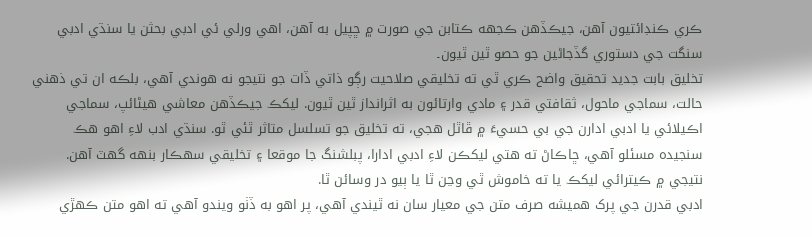ڪري ڪنڊائتيون آھن، جيڪڏھن ڪجهه ڪتابن جي صورت ۾ ڇپيل به آھن، اھي ورلي ئي ادبي بحثن يا سنڌي ادبي سنگت جي دستوري گڏجاڻين جو حصو ٿين ٿيون۔
تخليق بابت جديد تحقيق واضح ڪري ٿي ته تخليقي صلاحيت رڳو ذاتي ڏات جو نتيجو نه هوندي آهي، بلڪه ان تي ذهني حالت، سماجي ماحول، ثقافتي قدر ۽ مادي وارتائون به اثرانداز ٿين ٿيون. ليکڪ جيڪڏهن معاشي ھيڻائپ، سماجي اڪيلائي يا ادبي ادارن جي بي حسيءَ ۾ ڦاٿل هجي، ته تخليق جو تسلسل متاثر ٿئي ٿو. سنڌي ادب لاءِ اهو هڪ سنجيده مسئلو آهي، ڇاڪاڻ ته هتي ليکڪن لاءِ ادبي ادارا، پبلشنگ جا موقعا ۽ تخليقي سھڪار بنھه گھٽ آهن. نتيجي ۾ ڪيترائي ليکڪ يا ته خاموش ٿي وڃن ٿا يا ٻيو در وسائن ٿا.
ادبي قدرن جي پرک هميشه صرف متن جي معيار سان نه ٿيندي آهي، پر اهو به ڏٺو ويندو آهي ته اهو متن ڪهڙي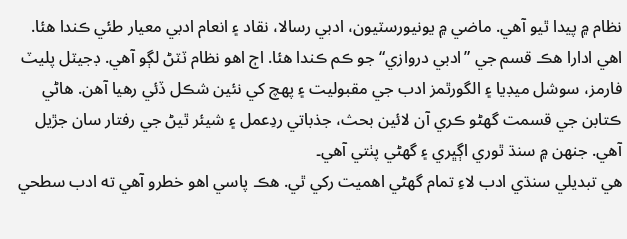نظام ۾ پيدا ٿيو آهي. ماضي ۾ يونيورسٽيون، ادبي رسالا، نقاد ۽ انعام ادبي معيار طئي ڪندا هئا. اهي ادارا هڪ قسم جي ”ادبي دروازي“ جو ڪم ڪندا هئا. اڄ اهو نظام ٽٽڻ لڳو آهي. ڊجيٽل پليٽ فارمز، سوشل ميڊيا ۽ الگورٿمز ادب جي مقبوليت ۽ پهچ کي نئين شڪل ڏئي رهيا آهن. هاڻي ڪتابن جي قسمت گهڻو ڪري آن لائين بحث، جذباتي ردِعمل ۽ شيئر ٿيڻ جي رفتار سان جڙيل آهي. جنھن ۾ سنڌ ٿوري اڳڀري ۽ گھڻي پٺتي آھي۔
هي تبديلي سنڌي ادب لاءِ تمام گھڻي اھميت رکي ٿي. هڪ پاسي اھو خطرو آهي ته ادب سطحي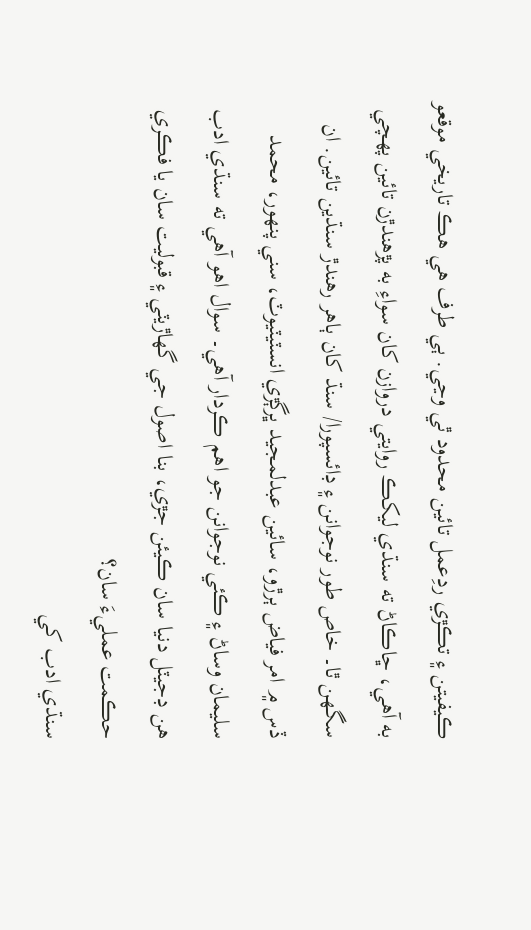ڪيفيتن ۽ تڪڙي ردِعمل تائين محدود ٿي وڃي. ٻي طرف هي هڪ تاريخي موقعو به آهي، ڇاڪاڻ ته سنڌي ليکڪ روايتي دروازن کان سواءِ به پڙهندڙن تائين پهچي سگهن ٿا۔ خاص طور نوجوانن ۽ ڊائسپورا/ سنڌ کان ٻاھر رھندڙ سنڌين تائين. ان ڏس ۾ امر فياض ٻرڙو، سائين عبدلمجيد ڀرڳڙي انسٽيٽيوٽ، سني پنھور، محمد سليمان وساڻ ۽ ڪئي نوجوانن جو اھم ڪردار آھي۔ سوال اهو آهي ته سنڌي ادب هن ڊجيٽل دنيا سان ڪيئن جڙي، بنا اصول جي گھاڙيٽي ۽ قبوليت سان يا فڪري حڪمت عمليءَ سان؟
سنڌي ادب کي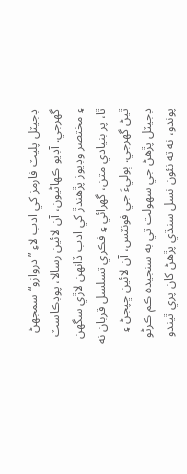ڊجيٽل پليٽ فارمز کي ادب لاءِ ”دروازو“ سمجهڻ گهرجي. آڊيو ڪهاڻيون، آن لائين رسالا، پوڊڪاسٽ ۽ مختصر وڊيوز پڙهندڙ کي ادب ڏانهن لاڙي سگهن ٿا، پر بنيادي متن، گھرائي ۽ فڪري تسلسل قربان نه ٿيڻ گهرجي. ٻوليءَ جي فونٽس، آن لائين ڇپجڻ ۽ ڊجيٽل پڙهڻ جي سهولت تي به سنجيده ڪم ڪرڻو پوندو، نه ته نئون نسل سنڌي پڙهڻ کان پري ٿيندو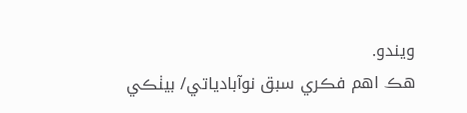ويندو.
هڪ اهم فڪري سبق نوآبادياتي/ بيٺڪي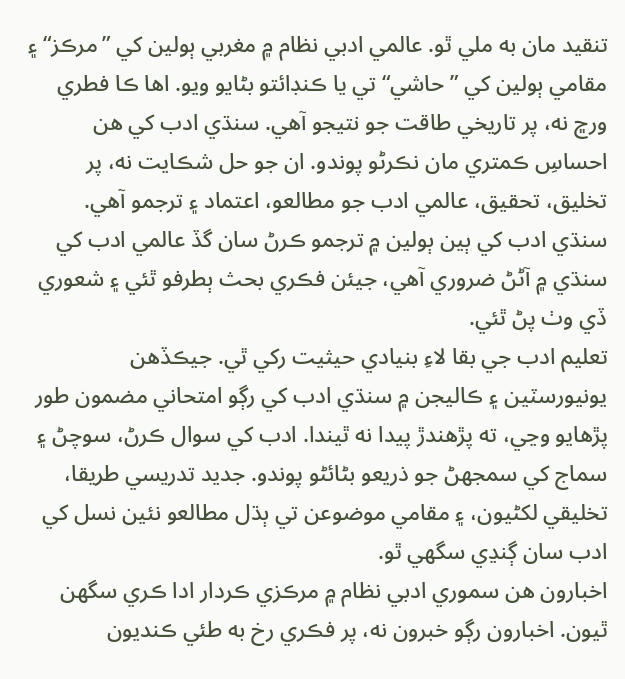تنقيد مان به ملي ٿو. عالمي ادبي نظام ۾ مغربي ٻولين کي ”مرڪز“ ۽ مقامي ٻولين کي ”حاشي“ تي يا ڪنڊائتو بڻايو ويو. اھا ڪا فطري ورڇ نه، پر تاريخي طاقت جو نتيجو آهي. سنڌي ادب کي هن احساسِ ڪمتري مان نڪرڻو پوندو. ان جو حل شڪايت نه، پر تخليق، تحقيق، عالمي ادب جو مطالعو، اعتماد ۽ ترجمو آهي. سنڌي ادب کي ٻين ٻولين ۾ ترجمو ڪرڻ سان گڏ عالمي ادب کي سنڌي ۾ آڻڻ ضروري آهي، جيئن فڪري بحث ٻطرفو ٿئي ۽ شعوري ڏي وٺ پڻ ٿئي.
تعليم ادب جي بقا لاءِ بنيادي حيثيت رکي ٿي. جيڪڏهن يونيورسٽين ۽ ڪاليجن ۾ سنڌي ادب کي رڳو امتحاني مضمون طور پڙهايو وڃي، ته پڙهندڙ پيدا نه ٿيندا. ادب کي سوال ڪرڻ، سوچڻ ۽ سماج کي سمجهڻ جو ذريعو بڻائڻو پوندو. جديد تدريسي طريقا، تخليقي لکڻيون، ۽ مقامي موضوعن تي ٻڌل مطالعو نئين نسل کي ادب سان ڳنڍي سگهي ٿو.
اخبارون هن سموري ادبي نظام ۾ مرڪزي ڪردار ادا ڪري سگهن ٿيون. اخبارون رڳو خبرون نه، پر فڪري رخ به طئي ڪنديون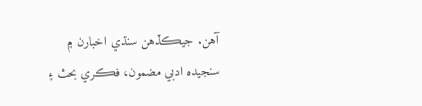آهن. جيڪڏهن سنڌي اخبارن ۾ سنجيده ادبي مضمون، فڪري بحث ۽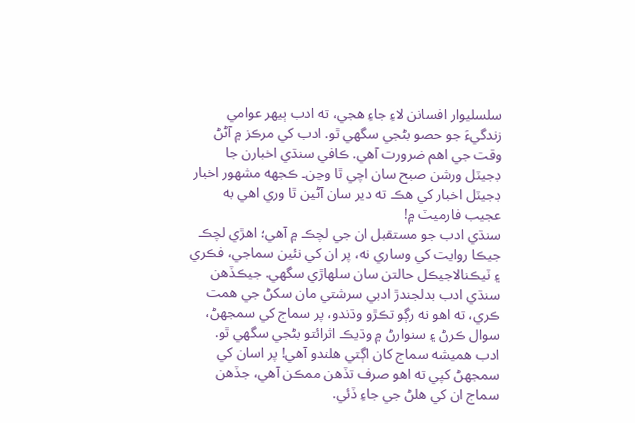سلسليوار افسانن لاءِ جاءِ هجي، ته ادب ٻيهر عوامي زندگيءَ جو حصو بڻجي سگهي ٿو. ادب کي مرڪز ۾ آڻڻ وقت جي اهم ضرورت آهي. ڪافي سنڌي اخبارن جا ڊجيٽل ورشن صبح سان اچي ٿا وڃن۔ ڪجهه مشھور اخبار ڊجيٽل اخبار کي ھڪ ته دير سان آڻين ٿا وري اھي به عجيب فارميٽ ۾!
سنڌي ادب جو مستقبل ان جي لچڪ ۾ آهي؛ اهڙي لچڪ جيڪا روايت کي وساري نه، پر ان کي نئين سماجي، فڪري ۽ ٽيڪنالاجيڪل حالتن سان سلھاڙي سگھي. جيڪڏهن سنڌي ادب بدلجندڙ ادبي سرشتي مان سکڻ جي همت ڪري، ته اهو نه رڳو تڪڙو وڌندو، پر سماج کي سمجهڻ، سوال ڪرڻ ۽ سنوارڻ ۾ وڌيڪ اثرائتو بڻجي سگهي ٿو.
ادب هميشه سماج کان اڳتي هلندو آهي! پر اسان کي سمجھڻ کپي ته اھو صرف تڏهن ممڪن آھي، جڏهن سماج ان کي هلڻ جي جاءِ ڏئي.